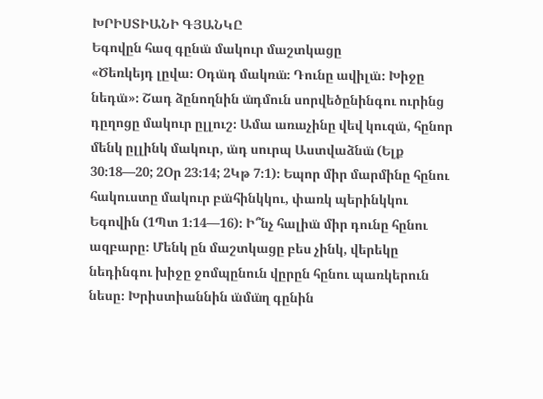ԽՐԻՍՏԻԱՆԻ ԳՅԱՆԿԸ
Եգովըն հազ գընա̈ մակուր մաշտկացը
«Ծեռկեյդ լըվա։ Օդա̈դ մակռա̈։ Դունը ավիլա̈։ Խիջը նեդա̈»։ Շադ ձընողնին ա̈դմուն սորվեծընինգու ուրինց դըղոցը մակուր ըլլուշ։ Ամա առաչինը վեվ կուզա̈, հընոր մենկ ըլլինկ մակուր, ա̈դ սուրպ Աստվաձնա̈ (Ելք 30։18—20; 2Օր 23։14; 2Կթ 7։1)։ Եպոր միր մարմինը հընու հակուստը մակուր բա̈հինկկու, փառկ պերինկկու Եգովին (1Պտ 1։14—16)։ Ի՞նչ հալիա̈ միր դունը հընու ազբարը։ Մենկ ըն մաշտկացը բես չինկ, վերեկը նեդինգու խիջը ջոմպընուն վըրըն հընու պառկերուն նեսը։ Խրիստիաննին ա̈մա̈ղ գընին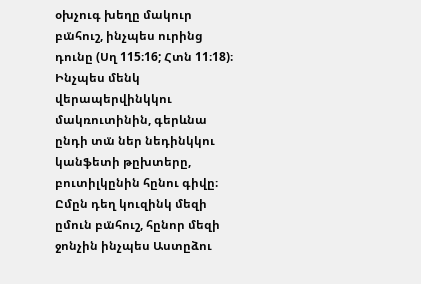օխչուգ խեղը մակուր բա̈հուշ, ինչպես ուրինց դունը (Սղ 115։16; Հտն 11։18)։ Ինչպես մենկ վերապերվինկկու մակռուտինին, գերևնա ընդի տա̈ ներ նեդինկկու կանֆետի թըխտերը, բուտիլկընին հընու գիվը։ Ըմըն դեղ կուզինկ մեզի ըմուն բա̈հուշ, հընոր մեզի ջոնչին ինչպես Աստըձու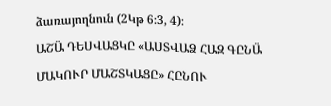ձառայողնուն (2Կթ 6։3, 4)։
ԱՇԱ̈ ԴԵՍՎԱՑԿԸ «ԱՍՏՎԱՁ ՀԱԶ ԳԸՆԱ̈ ՄԱԿՈՒՐ ՄԱՇՏԿԱՑԸ» ՀԸՆՈՒ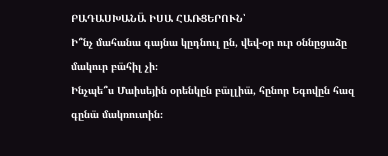ԲԱԴԱՍԽԱՆԱ̈ ԻՍԱ ՀԱՌՑԵՐՈՒՆ՝
Ի՞նչ մահանա գայնա կըդնուլ ըն, վեվ-օր ուր օննըցաձը մակուր բա̈հիլ չի։
Ինչպե՞ս Մաիսեյին օրենկըն բա̈լլիա̈, հընոր Եգովըն հազ գընա̈ մակռուտին։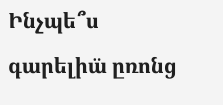Ինչպե՞ս գարելիա̈ ըռոնց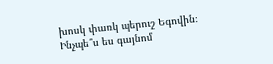խոսկ փառկ պերուշ Եգովին։
Ինչպե՞ս ես գայնոմ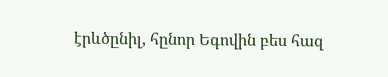էրևծընիլ, հընոր Եգովին բես հազ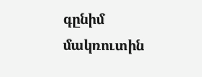գընիմ մակռուտին